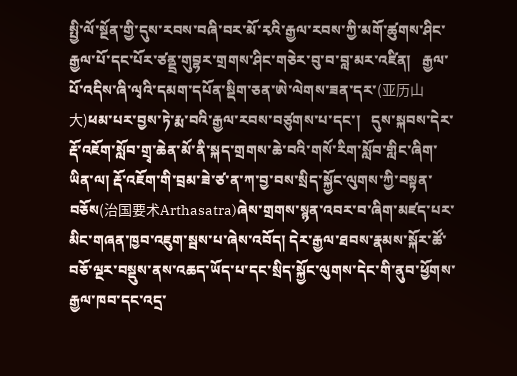སྤྱི་ལོ་སྔོན་གྱི་དུས་རབས་བཞི་བར་མོ་རྭའི་རྒྱལ་རབས་ཀྱི་མགོ་ཚུགས་ཤིང་རྒྱལ་པོ་དང་པོར་ཙནྡྲ་གུབྷར་གྲགས་ཤིང་གཅེར་བུ་བ་བླ་མར་འཛིན།   རྒྱལ་པོ་འདིས་ཞི་ལྭའི་དམག་དཔོན་སྡིག་ཅན་ཨེ་ལེགས་ཟན་དར་(亚历山大)ཕམ་པར་བྱས་ཏེ་རྨ་བའི་རྒྱལ་རབས་བཙུགས་པ་དང་།   དུས་སྐབས་དེར་རྡོ་འཇོག་སློབ་གྲྭ་ཆེན་མོ་ནི་སྐད་གྲགས་ཆེ་བའི་གསོ་རིག་སློབ་གླིང་ཞིག་ཡིན་ལ། རྡོ་འཇོག་གི་བྲམ་ཟེ་ཙ་ན་ཀ་བྱ་བས་སྲིད་སྐྱོང་ལུགས་ཀྱི་བསྟན་བཅོས(治国要术Arthasatra)ཞེས་གྲགས་སྙན་འབར་བ་ཞིག་མཛད་པར་མིང་གཞན་ཁྱབ་འཇུག་སྦས་པ་ཞེས་འབོད། དེར་རྒྱལ་ཐབས་རྣམས་སྐོར་ཚོ་བཅོ་ལྔར་བསྡུས་ནས་འཆད་ཡོད་པ་དང་སྲིད་སྐྱོང་ལུགས་དེང་གི་ནུབ་ཕྱོགས་རྒྱལ་ཁབ་དང་འདྲ་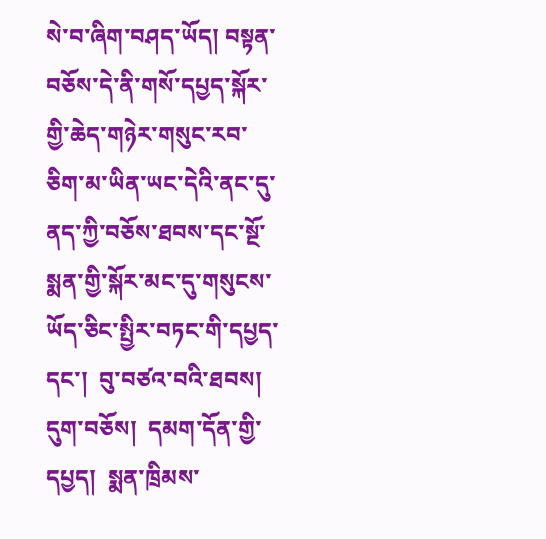སེ་བ་ཞིག་བཤད་ཡོད། བསྟན་བཅོས་དེ་ནི་གསོ་དཔྱད་སྐོར་གྱི་ཆེད་གཉེར་གསུང་རབ་ཅིག་མ་ཡིན་ཡང་དེའི་ནང་དུ་ནད་ཀྱི་བཅོས་ཐབས་དང་སྔོ་སྨན་གྱི་སྐོར་མང་དུ་གསུངས་ཡོད་ཅིང་སྤྱིར་བཏང་གི་དཔྱད་དང་།  བུ་བཙའ་བའི་ཐབས།  དུག་བཅོས།  དམག་དོན་གྱི་དཔྱད།  སྨན་ཁྲིམས་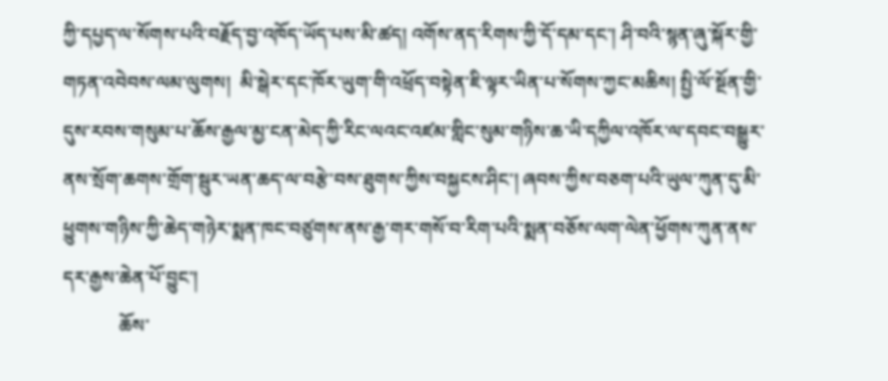ཀྱི་དཔྱད་ལ་སོགས་པའི་བརྗོད་བྱ་འཁོད་ཡོད་པས་མི་ཚད། འགོས་ནད་རིགས་ཀྱི་དོ་དམ་དང་། ཤི་བའི་སྙན་ཞུ་སྐོར་གྱི་གཏན་འབེབས་ལམ་ལུགས།  མི་སྒེར་དང་ཁོར་ཡུག་གི་འཕྲོད་བསྟེན་ཇི་ལྟར་ཡིན་པ་སོགས་ཀྱང་མཆིས། སྤྱི་ལོ་སྔོན་གྱི་དུས་རབས་གསུམ་པ་ཆོས་རྒྱལ་མྱ་ངན་མེད་ཀྱི་རིང་ལའང་འཛམ་གླིང་སུམ་གཉིས་ཆ་ཡི་དཀྱིལ་འཁོར་ལ་དབང་བསྒྱུར་ནས་སྲོག་ཆགས་གྲོག་སྦུར་ཡན་ཆད་ལ་བརྩེ་བས་ཐུགས་ཀྱིས་བསྐྱངས་ཤིང་། ཞབས་ཀྱིས་བཅག་པའི་ཡུལ་ཀུན་དུ་མི་ཕྱུགས་གཉིས་ཀྱི་ཆེད་གཉེར་སྨན་ཁང་བཙུགས་ནས་རྒྱ་གར་གསོ་བ་རིག་པའི་སྨན་བཅོས་ལག་ལེན་ཕྱོགས་ཀུན་ནས་དར་རྒྱས་ཆེན་པོ་བྱུང་།
            ཆོས་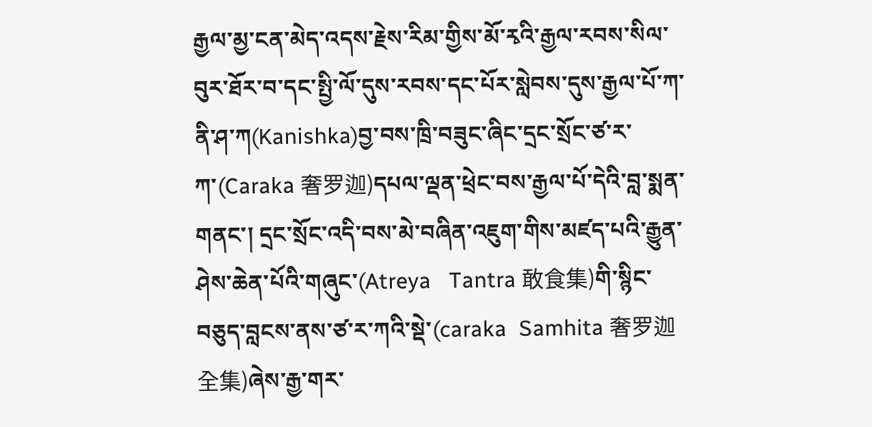རྒྱལ་མྱ་ངན་མེད་འདས་རྗེས་རིམ་གྱིས་མོ་རྭའི་རྒྱལ་རབས་སིལ་བུར་ཐོར་བ་དང་སྤྱི་ལོ་དུས་རབས་དང་པོར་སླེབས་དུས་རྒྱལ་པོ་ཀ་ནི་ཤ་ཀ(Kanishka)བྱ་བས་ཁྲི་བཟུང་ཞིང་དྲང་སྲོང་ཙ་ར་ཀ་(Caraka 奢罗迦)དཔལ་ལྡན་ཕྲེང་བས་རྒྱལ་པོ་དེའི་བླ་སྨན་གནང་། དྲང་སྲོང་འདི་བས་མེ་བཞིན་འཇུག་གིས་མཛད་པའི་རྒྱུན་ཤེས་ཆེན་པོའི་གཞུང་(Atreya   Tantra 敢食集)གི་སྙིང་བཅུད་བླངས་ནས་ཙ་ར་ཀའི་སྡེ་(caraka  Samhita 奢罗迦全集)ཞེས་རྒྱ་གར་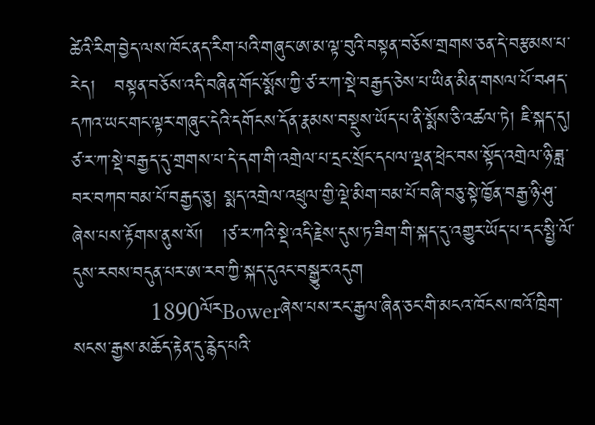ཚེའི་རིག་བྱེད་ལས་ཁོང་ནད་རིག་པའི་གཞུང་ཨ་མ་ལྟ་བུའི་བསྟན་བཅོས་གྲགས་ཅན་དེ་བརྩམས་པ་རེད།   བསྟན་བཅོས་འདི་བཞིན་གོང་སྨོས་ཀྱི་ཙ་ར་ཀ་སྡེ་བརྒྱད་ཅེས་པ་ཡིན་མིན་གསལ་པོ་བཤད་དཀའ་ཡང་གང་ལྟར་གཞུང་དེའི་དགོངས་དོན་རྣམས་བསྡུས་ཡོད་པ་ནི་སྨོས་ཅི་འཚལ་ཏེ། ཇི་སྐད་དུ། ཙ་ར་ཀ་སྡེ་བརྒྱད་དུ་གྲགས་པ་དེ་དག་གི་འགྲེལ་པ་དྲང་སྲོང་དཔལ་ལྡན་ཕྲེང་བས་སྟོད་འགྲེལ་ཉི་ཟླ་བར་བཀབ་བམ་པོ་བརྒྱད་ཅུ། སྨད་འགྲེལ་འཕྲུལ་གྱི་ལྡེ་མིག་བམ་པོ་བཞི་བཅུ་སྟེ་ཁྱོན་བརྒྱ་ཉི་ཤུ་ཞེས་པས་རྟོགས་ནུས་སོ།   །ཙ་ར་ཀའི་སྡེ་འདི་རྗེས་དུས་ཏ་ཟིག་གི་སྐད་དུ་འགྱུར་ཡོད་པ་དང་སྤྱི་ལོ་དུས་རབས་བདུན་པར་ཨ་རབ་ཀྱི་སྐད་དུའང་བསྒྱུར་འདུག
            1890ལོརBowerཞེས་པས་རང་རྒྱལ་ཞིན་ཅང་གི་མངའ་ཁོངས་ཁའོ་ཁྲིག་སངས་རྒྱས་མཆོད་རྟེན་དུ་རྙེད་པའི་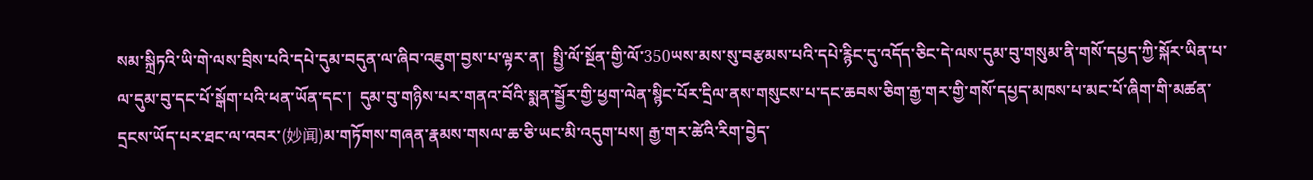སམ་སྐྲིཏའི་ཡི་གེ་ལས་བྲིས་པའི་དཔེ་དུམ་བདུན་ལ་ཞིབ་འཇུག་བྱས་པ་ལྟར་ན།  སྤྱི་ལོ་སྔོན་གྱི་ལོ་350ཡས་མས་སུ་བརྩམས་པའི་དཔེ་རྙིང་དུ་འདོད་ཅིང་དེ་ལས་དུམ་བུ་གསུམ་ནི་གསོ་དཔྱད་ཀྱི་སྐོར་ཡིན་པ་ལ་དུམ་བུ་དང་པོ་སྒོག་པའི་ཕན་ཡོན་དང་།  དུམ་བུ་གཉིས་པར་གནའ་བོའི་སྨན་སྦྱོར་གྱི་ཕྱག་ལེན་སྙིང་པོར་དྲིལ་ནས་གསུངས་པ་དང་ཆབས་ཅིག་རྒྱ་གར་གྱི་གསོ་དཔྱད་མཁས་པ་མང་པོ་ཞིག་གི་མཚན་དྲངས་ཡོད་པར་ཐང་ལ་འབར་(妙闻)མ་གཏོགས་གཞན་རྣམས་གསལ་ཆ་ཅི་ཡང་མི་འདུག་པས། རྒྱ་གར་ཚེའི་རིག་བྱེད་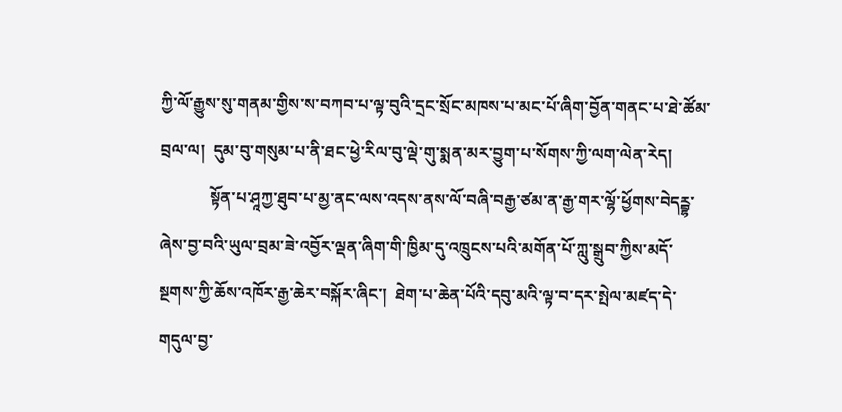ཀྱི་ལོ་རྒྱུས་སུ་གནམ་གྱིས་ས་བཀབ་པ་ལྟ་བུའི་དྲང་སྲོང་མཁས་པ་མང་པོ་ཞིག་བྱོན་གནང་པ་ཐེ་ཚོམ་བྲལ་ལ།  དུམ་བུ་གསུམ་པ་ནི་ཐང་ཕྱེ་རིལ་བུ་ལྡེ་གུ་སྨན་མར་བྱུག་པ་སོགས་ཀྱི་ལག་ལེན་རེད།
            སྟོན་པ་ཤཱཀྱ་ཐུབ་པ་མྱ་ནང་ལས་འདས་ནས་ལོ་བཞི་བརྒྱ་ཙམ་ན་རྒྱ་གར་ལྷོ་ཕྱོགས་བེདཪྦྷ་ཞེས་བྱ་བའི་ཡུལ་བྲམ་ཟེ་འབྱོར་ལྡན་ཞིག་གི་ཁྱིམ་དུ་འཁྲུངས་པའི་མགོན་པོ་ཀླུ་སྒྲུབ་ཀྱིས་མདོ་སྔགས་ཀྱི་ཆོས་འཁོར་རྒྱ་ཆེར་བསྐོར་ཞིང་།  ཐེག་པ་ཆེན་པོའི་དབུ་མའི་ལྟ་བ་དར་སྤེལ་མཛད་དེ་གདུལ་བྱ་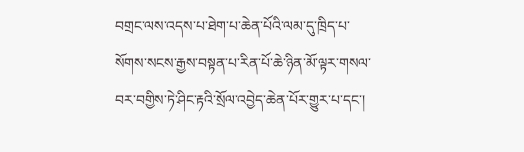བགྲང་ལས་འདས་པ་ཐེག་པ་ཆེན་པོའི་ལམ་དུ་ཁྲིད་པ་སོགས་སངས་རྒྱས་བསྟན་པ་རིན་པོ་ཆེ་ཉིན་མོ་ལྟར་གསལ་བར་བགྱིས་ཏེ་ཤིང་རྟའི་སྲོལ་འབྱེད་ཆེན་པོར་གྱུར་པ་དང་།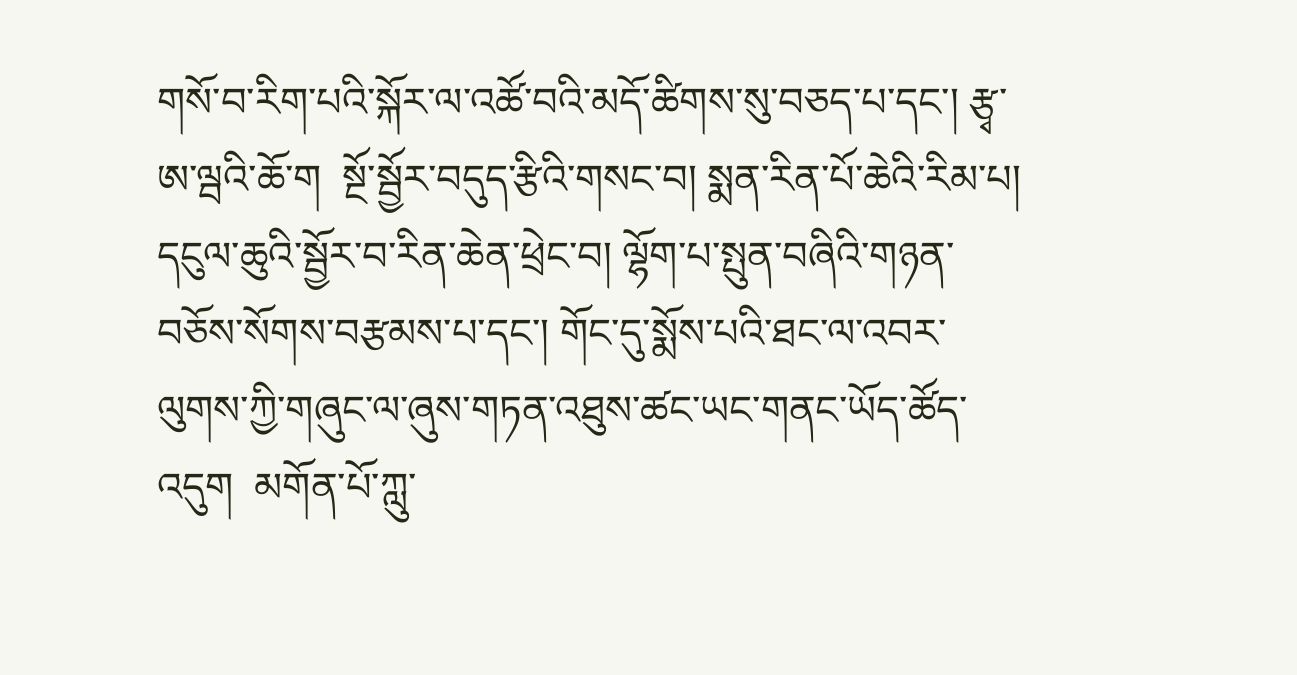གསོ་བ་རིག་པའི་སྐོར་ལ་འཚོ་བའི་མདོ་ཚིགས་སུ་བཅད་པ་དང་། རྩྭ་ཨ་ལྦའི་ཆོ་ག  སྔོ་སྦྱོར་བདུད་རྩིའི་གསང་བ། སྨན་རིན་པོ་ཆེའི་རིམ་པ། དངུལ་ཆུའི་སྦྱོར་བ་རིན་ཆེན་ཕྲེང་བ། ལྷོག་པ་སྤུན་བཞིའི་གཉན་བཅོས་སོགས་བརྩམས་པ་དང་། གོང་དུ་སྨོས་པའི་ཐང་ལ་འབར་ལུགས་ཀྱི་གཞུང་ལ་ཞུས་གཏན་འཐུས་ཚང་ཡང་གནང་ཡོད་ཚོད་འདུག  མགོན་པོ་ཀླུ་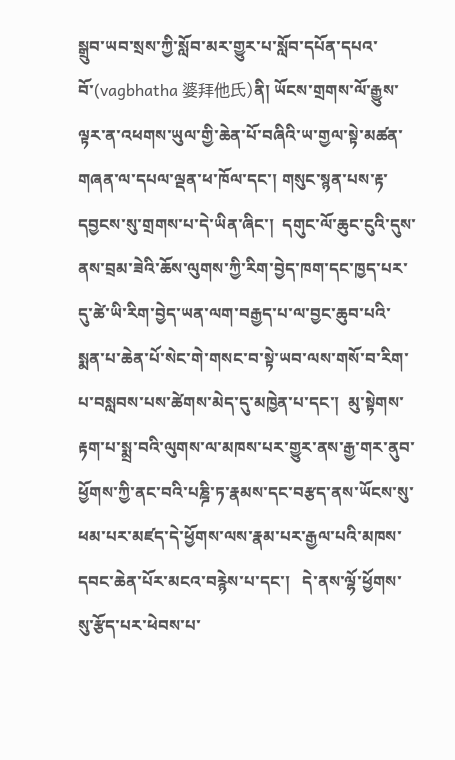སྒྲུབ་ཡབ་སྲས་ཀྱི་སློབ་མར་གྱུར་པ་སློབ་དཔོན་དཔའ་བོ་(vagbhatha 婆拜他氏)ནི། ཡོངས་གྲགས་ལོ་རྒྱུས་ལྟར་ན་འཕགས་ཡུལ་གྱི་ཆེན་པོ་བཞིའི་ཡ་གྱལ་སྟེ་མཚན་གཞན་ལ་དཔལ་ལྡན་ཕ་ཁོལ་དང་། གསུང་སྙན་པས་རྟ་དབྱངས་སུ་གྲགས་པ་དེ་ཡིན་ཞིང་།  དགུང་ལོ་ཆུང་ངུའི་དུས་ནས་བྲམ་ཟེའི་ཆོས་ལུགས་ཀྱི་རིག་བྱེད་ཁག་དང་ཁྱད་པར་དུ་ཚེ་ཡི་རིག་བྱེད་ཡན་ལག་བརྒྱད་པ་ལ་བྱང་ཆུབ་པའི་སྨན་པ་ཆེན་པོ་སེང་གེ་གསང་བ་སྟེ་ཡབ་ལས་གསོ་བ་རིག་པ་བསླབས་པས་ཚེགས་མེད་དུ་མཁྱེན་པ་དང་།  མུ་སྟེགས་རྟག་པ་སྨྲ་བའི་ལུགས་ལ་མཁས་པར་གྱུར་ནས་རྒྱ་གར་ནུབ་ཕྱོགས་ཀྱི་ནང་བའི་པཎྜི་ཏ་རྣམས་དང་བརྩད་ནས་ཡོངས་སུ་ཕམ་པར་མཛད་དེ་ཕྱོགས་ལས་རྣམ་པར་རྒྱལ་པའི་མཁས་དབང་ཆེན་པོར་མངའ་བརྙེས་པ་དང་།   དེ་ནས་ལྷོ་ཕྱོགས་སུ་རྩོད་པར་ཕེབས་པ་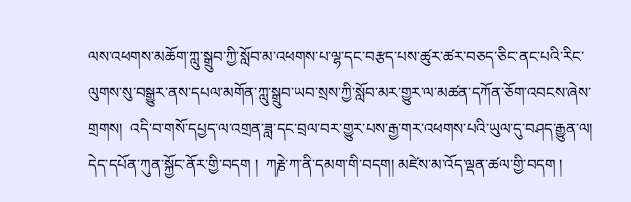ལས་འཕགས་མཆོག་ཀླུ་སྒྲུབ་ཀྱི་སློབ་མ་འཕགས་པ་ལྷ་དང་བརྩད་པས་ཚུར་ཚར་བཅད་ཅིང་ནང་པའི་རིང་ལུགས་སུ་བསྒྱུར་ནས་དཔལ་མགོན་ཀླུ་སྒྲུབ་ཡབ་སྲས་ཀྱི་སློབ་མར་གྱུར་ལ་མཚན་དཀོན་ཅོག་འབངས་ཞེས་གྲགས།  འདི་བ་གསོ་དཔྱད་ལ་འགྲན་ཟླ་དང་བྲལ་བར་གྱུར་པས་རྒྱ་གར་འཕགས་པའི་ཡུལ་དུ་བཤད་རྒྱུན་ལ།  དེད་དཔོན་ཀུན་སྐྱོང་ནོར་གྱི་བདག །  ཀརྞེ་ཀ་ནི་དམག་གི་བདག། མཛེས་མ་འོད་ལྡན་ཚལ་གྱི་བདག །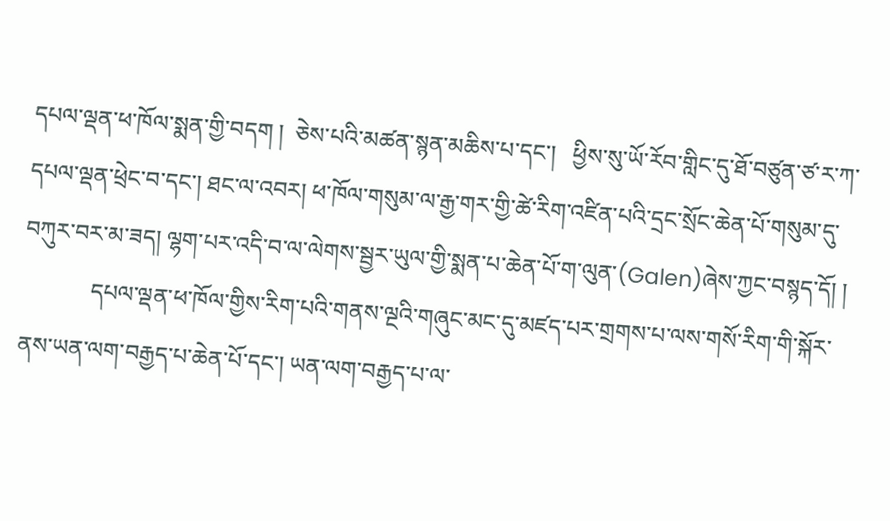དཔལ་ལྡན་ཕ་ཁོལ་སྨན་གྱི་བདག །  ཅེས་པའི་མཚན་སྙན་མཆིས་པ་དང་།   ཕྱིས་སུ་ཡོ་རོབ་གླིང་དུ་ཐོ་བཙུན་ཙ་ར་ཀ་དཔལ་ལྡན་ཕྲེང་བ་དང་། ཐང་ལ་འབར། ཕ་ཁོལ་གསུམ་ལ་རྒྱ་གར་གྱི་ཚེ་རིག་འཛིན་པའི་དྲང་སྲོང་ཆེན་པོ་གསུམ་དུ་བཀུར་བར་མ་ཟད། ལྷག་པར་འདི་བ་ལ་ལེགས་སྦྱར་ཡུལ་གྱི་སྨན་པ་ཆེན་པོ་ག་ལུན་(Galen)ཞེས་ཀྱང་བསྙད་དོ། །
            དཔལ་ལྡན་ཕ་ཁོལ་གྱིས་རིག་པའི་གནས་ལྔའི་གཞུང་མང་དུ་མཛད་པར་གྲགས་པ་ལས་གསོ་རིག་གི་སྐོར་ནས་ཡན་ལག་བརྒྱད་པ་ཆེན་པོ་དང་། ཡན་ལག་བརྒྱད་པ་ལ་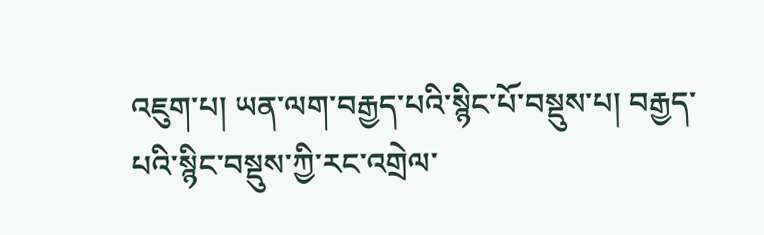འཇུག་པ། ཡན་ལག་བརྒྱད་པའི་སྙིང་པོ་བསྡུས་པ། བརྒྱད་པའི་སྙིང་བསྡུས་ཀྱི་རང་འགྲེལ་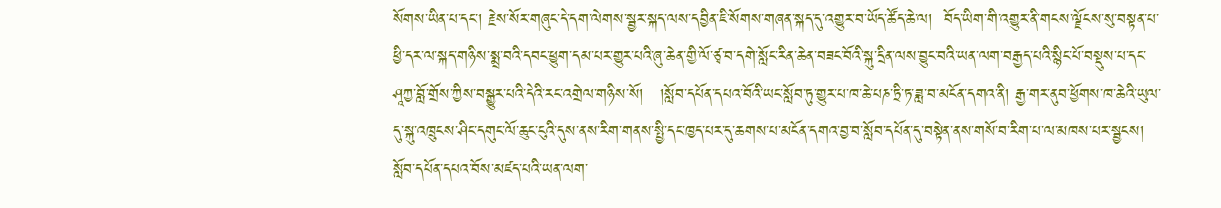སོགས་ཡིན་པ་དང་། རྗེས་སོར་གཞུང་དེ་དག་ལེགས་སྦྱར་སྐད་ལས་དབྱིན་ཇི་སོགས་གཞན་སྐད་དུ་འགྱུར་བ་ཡོད་ཚོད་ཆེ་ལ།  བོད་ཡིག་གི་འགྱུར་ནི་གངས་ལྗོངས་སུ་བསྟན་པ་ཕྱི་དར་ལ་སྐད་གཉིས་སྨྲ་བའི་དབང་ཕྱུག་དམ་པར་གྱུར་པའི་ཞུ་ཆེན་གྱི་ལོ་ཙྭ་བ་དགེ་སློང་རིན་ཆེན་བཟང་བོའི་སྐུ་དྲིན་ལས་བྱུང་བའི་ཡན་ལག་བརྒྱད་པའི་སྙིང་པོ་བསྡུས་པ་དང་ཤཱཀྱ་བློ་གྲོས་ཀྱིས་བསྒྱུར་པའི་དེའི་རང་འགྲེལ་གཉིས་སོ།   །སློབ་དཔོན་དཔའ་བོའི་ཡང་སློབ་ཏུ་གྱུར་པ་ཁ་ཆེ་པཎ་ཏྲི་ཏ་ཟླ་བ་མངོན་དགའ་ནི། རྒྱ་གར་ནུབ་ཕྱོགས་ཁ་ཆེའི་ཡུལ་དུ་སྐུ་འཁྲུངས་ཤིང་དགུང་ལོ་ཆུང་ངུའི་དུས་ནས་རིག་གནས་སྤྱི་དང་ཁྱད་པར་དུ་ཆགས་པ་མངོན་དགའ་བྱ་བ་སློབ་དཔོན་དུ་བསྟེན་ནས་གསོ་བ་རིག་པ་ལ་མཁས་པར་སྦྱངས།   སློབ་དཔོན་དཔའ་བོས་མཛད་པའི་ཡན་ལག་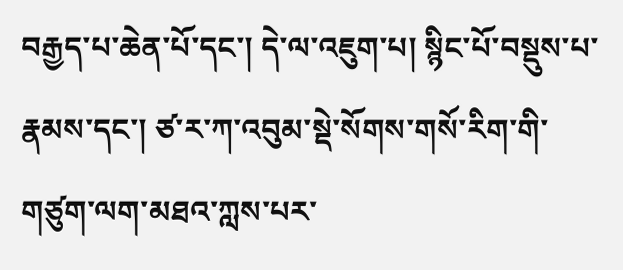བརྒྱད་པ་ཆེན་པོ་དང་། དེ་ལ་འཇུག་པ། སྙིང་པོ་བསྡུས་པ་རྣམས་དང་། ཙ་ར་ཀ་འབུམ་སྡེ་སོགས་གསོ་རིག་གི་གཙུག་ལག་མཐའ་ཀླས་པར་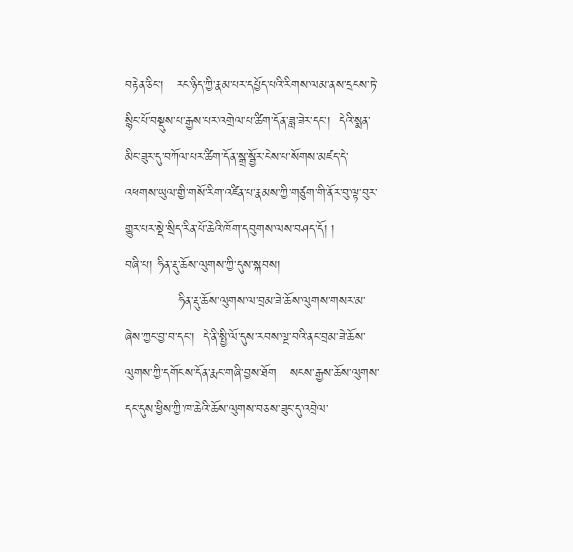བརྟེན་ཅིང་།   རང་ཉིད་ཀྱི་རྣམ་པར་དཔྱོད་པའི་རིགས་ལམ་ནས་དྲངས་ཏེ་སྙིང་པོ་བསྡུས་པ་རྒྱས་པར་འགྲེལ་པ་ཚིག་དོན་ཟླ་ཟེར་དང་།  དེའི་སྨན་མིང་ཟུར་དུ་བཀོལ་པར་ཚིག་དོན་སྒྲ་སྦྱོར་ངེས་པ་སོགས་མཛད་དེ་འཕགས་ཡུལ་གྱི་གསོ་རིག་འཛིན་པ་རྣམས་ཀྱི་གཙུག་གི་ནོར་བུ་ལྟ་བུར་གྱུར་པར་སྡེ་སྲིད་རིན་པོ་ཆེའི་ཁོག་དབུགས་ལས་བཤད་དོ། །
བཞི་པ། ཧིན་རྡུ་ཆོས་ལུགས་ཀྱི་དུས་སྐབས།
            ཧིན་རྡུ་ཆོས་ལུགས་ལ་བྲམ་ཟེ་ཆོས་ལུགས་གསར་མ་ཞེས་ཀྱང་བྱ་བ་དང་།  དེ་ནི་སྤྱི་ལོ་དུས་རབས་ལྔ་བའི་ནང་བྲམ་ཟེ་ཆོས་ལུགས་ཀྱི་དགོངས་དོན་རྨང་གཞི་བྱས་ཐོག   སངས་རྒྱས་ཆོས་ལུགས་དང་དུས་ཕྱིས་ཀྱི་ཁ་ཆེའི་ཆོས་ལུགས་བཅས་ཟུང་དུ་འབྲེལ་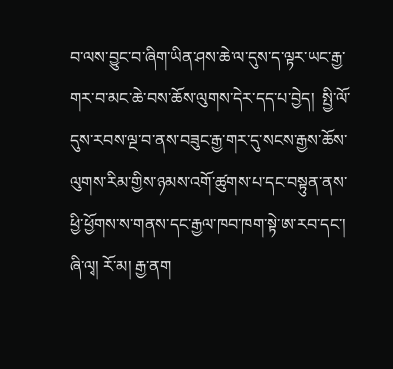བ་ལས་བྱུང་བ་ཞིག་ཡིན་ཤས་ཆེ་ལ་དུས་ད་ལྟར་ཡང་རྒྱ་གར་བ་མང་ཆེ་བས་ཆོས་ལུགས་དེར་དད་པ་བྱེད།  སྤྱི་ལོ་དུས་རབས་ལྔ་བ་ནས་བཟུང་རྒྱ་གར་དུ་སངས་རྒྱས་ཆོས་ལུགས་རིམ་གྱིས་ཉམས་འགོ་ཚུགས་པ་དང་བསྟུན་ནས་ཕྱི་ཕྱོགས་ས་གནས་དང་རྒྱལ་ཁབ་ཁག་སྟེ་ཨ་རབ་དང་། ཞི་ལྭ། རོ་མ། རྒྱ་ནག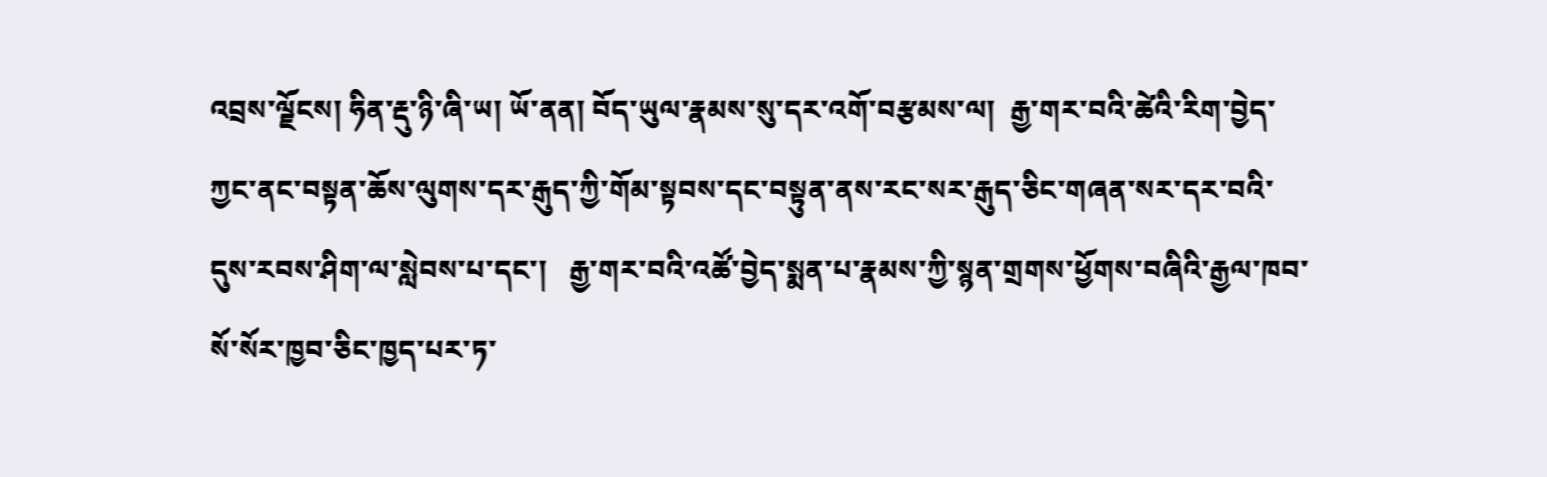འབྲས་ལྗོངས། ཧིན་རྡུ་ཉི་ཞི་ཡ། ཡོ་ནན། བོད་ཡུལ་རྣམས་སུ་དར་འགོ་བརྩམས་ལ།  རྒྱ་གར་བའི་ཚེའི་རིག་བྱེད་ཀྱང་ནང་བསྟན་ཆོས་ལུགས་དར་རྒུད་ཀྱི་གོམ་སྟབས་དང་བསྟུན་ནས་རང་སར་རྒུད་ཅིང་གཞན་སར་དར་བའི་དུས་རབས་ཤིག་ལ་སླེབས་པ་དང་།   རྒྱ་གར་བའི་འཚོ་བྱེད་སྨན་པ་རྣམས་ཀྱི་སྙན་གྲགས་ཕྱོགས་བཞིའི་རྒྱལ་ཁབ་སོ་སོར་ཁྱབ་ཅིང་ཁྱད་པར་ཏ་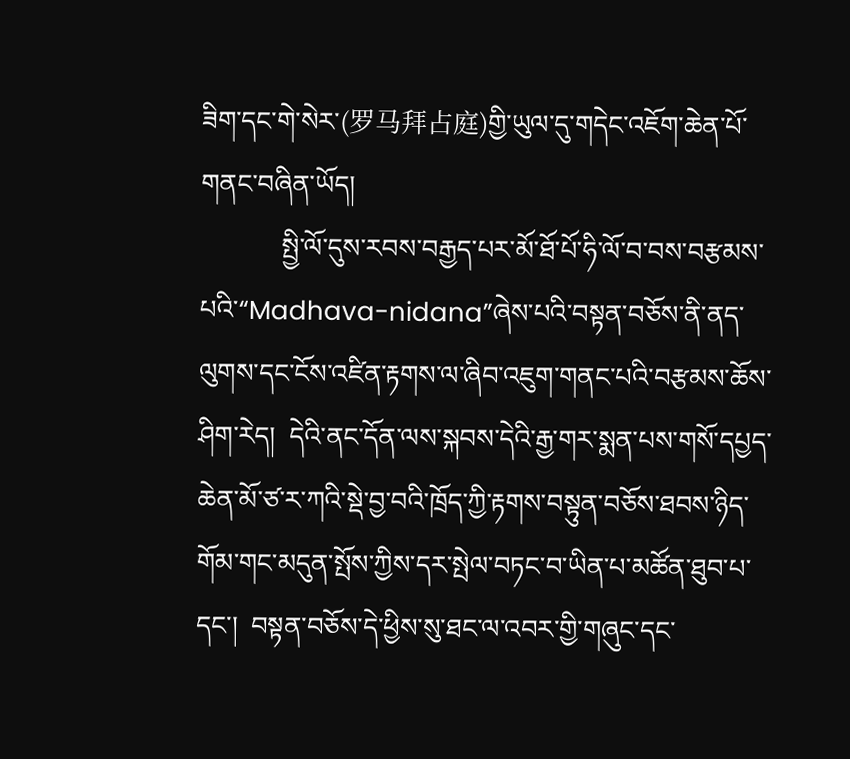ཟིག་དང་གེ་སེར་(罗马拜占庭)གྱི་ཡུལ་དུ་གདེང་འཇོག་ཆེན་པོ་གནང་བཞིན་ཡོད།
            སྤྱི་ལོ་དུས་རབས་བརྒྱད་པར་མོ་ཐོ་པོ་ཧི་ལོ་བ་བས་བརྩམས་པའི་“Madhava-nidana”ཞེས་པའི་བསྟན་བཅོས་ནི་ནད་ལུགས་དང་ངོས་འཛིན་རྟགས་ལ་ཞིབ་འཇུག་གནང་པའི་བརྩམས་ཆོས་ཤིག་རེད།  དེའི་ནང་དོན་ལས་སྐབས་དེའི་རྒྱ་གར་སྨན་པས་གསོ་དཔྱད་ཆེན་མོ་ཙ་ར་ཀའི་སྡེ་བྱ་བའི་ཁྲོད་ཀྱི་རྟགས་བསྟུན་བཅོས་ཐབས་ཉིད་གོམ་གང་མདུན་སྤོས་ཀྱིས་དར་སྤེལ་བཏང་བ་ཡིན་པ་མཚོན་ཐུབ་པ་དང་།  བསྟན་བཅོས་དེ་ཕྱིས་སུ་ཐང་ལ་འབར་གྱི་གཞུང་དང་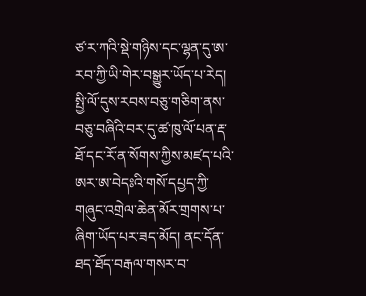ཙ་ར་ཀའི་སྡེ་གཉིས་དང་ལྷན་དུ་ཨ་རབ་ཀྱི་ཡི་གེར་བསྒྱུར་ཡོད་པ་རེད། སྤྱི་ལོ་དུས་རབས་བཅུ་གཅིག་ནས་བཅུ་བཞིའི་བར་དུ་ཚ་ཁུ་ལོ་པན་རྡ་ཐོ་དང་རོ་ན་སོགས་ཀྱིས་མཛད་པའི་ཨར་ཨ་བེདཿའི་གསོ་དཔྱད་ཀྱི་གཞུང་འགྲེལ་ཆེན་མོར་གྲགས་པ་ཞིག་ཡོད་པར་ཟད་མོད། ནང་དོན་ཐད་ཐོད་བརྒལ་གསར་བ་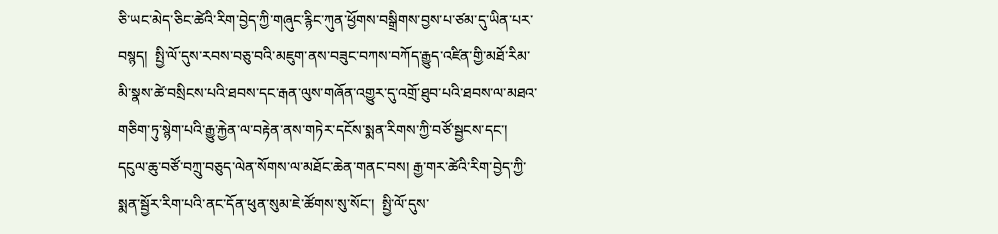ཅི་ཡང་མེད་ཅིང་ཚེའི་རིག་བྱེད་ཀྱི་གཞུང་རྙིང་ཀུན་ཕྱོགས་བསྒྲིགས་བྱས་པ་ཙམ་དུ་ཡིན་པར་བསྙད།  སྤྱི་ལོ་དུས་རབས་བཅུ་བའི་མཇུག་ནས་བཟུང་བཀས་བཀོད་རྒྱུད་འཛིན་གྱི་མཐོ་རིམ་མི་སྣས་ཚེ་བསྲིངས་པའི་ཐབས་དང་རྒན་ལུས་གཞོན་འགྱུར་དུ་འགྲོ་ཐུབ་པའི་ཐབས་ལ་མཐའ་གཅིག་ཏུ་སྙེག་པའི་རྒྱུ་རྐྱེན་ལ་བརྟེན་ནས་གཏེར་དངོས་སྨན་རིགས་ཀྱི་བཙོ་སྦྱངས་དང་།  དངུལ་ཆུ་བཙོ་བཀྲུ་བཅུད་ལེན་སོགས་ལ་མཐོང་ཆེན་གནང་བས། རྒྱ་གར་ཚེའི་རིག་བྱེད་ཀྱི་སྨན་སྦྱོར་རིག་པའི་ནང་དོན་ཕུན་སུམ་ཇེ་ཚོགས་སུ་སོང་།  སྤྱི་ལོ་དུས་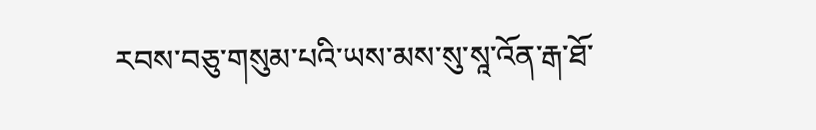རབས་བཅུ་གསུམ་པའི་ཡས་མས་སུ་སཱ་འོན་རྒ་ཐོ་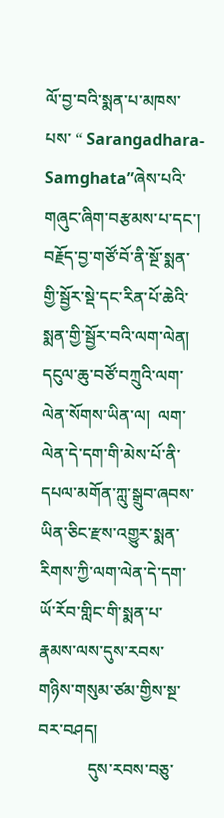ལོ་བྱ་བའི་སྨན་པ་མཁས་པས་ “ Sarangadhara-Samghata”ཞེས་པའི་གཞུང་ཞིག་བརྩམས་པ་དང་། བརྗོད་བྱ་གཙོ་བོ་ནི་སྔོ་སྨན་གྱི་སྦྱོར་སྡེ་དང་རིན་པོ་ཆེའི་སྨན་གྱི་སྦྱོར་བའི་ལག་ལེན།  དངུལ་ཆུ་བཙོ་བཀྲུའི་ལག་ལེན་སོགས་ཡིན་ལ།  ལག་ལེན་དེ་དག་གི་མེས་པོ་ནི་དཔལ་མགོན་ཀླུ་སྒྲུབ་ཞབས་ཡིན་ཅིང་རྫས་འགྱུར་སྨན་རིགས་ཀྱི་ལག་ལེན་དེ་དག་ཡོ་རོབ་གླིང་གི་སྨན་པ་རྣམས་ལས་དུས་རབས་གཉིས་གསུམ་ཙམ་གྱིས་སྔ་བར་བཤད།
            དུས་རབས་བཅུ་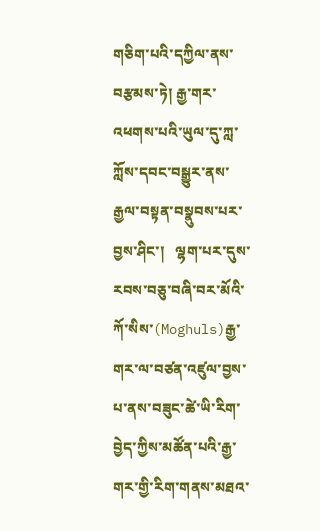གཅིག་པའི་དཀྱིལ་ནས་བརྩམས་ཏེ། རྒྱ་གར་འཕགས་པའི་ཡུལ་དུ་ཀླ་ཀློས་དབང་བསྒྱུར་ནས་རྒྱལ་བསྟན་བསྣུབས་པར་བྱས་ཤིང་།   ལྷག་པར་དུས་རབས་བཅུ་བཞི་བར་མོའི་ཀོ་སིས་(Moghuls)རྒྱ་གར་ལ་བཙན་འཛུལ་བྱས་པ་ནས་བཟུང་ཚེ་ཡི་རིག་བྱེད་ཀྱིས་མཚོན་པའི་རྒྱ་གར་གྱི་རིག་གནས་མཐའ་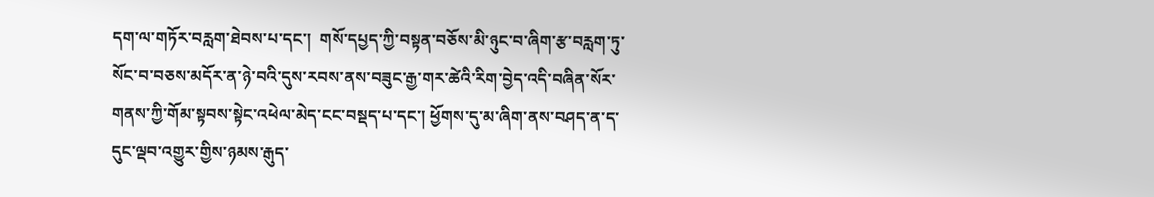དག་ལ་གཏོར་བརླག་ཐེབས་པ་དང་།  གསོ་དཔྱད་ཀྱི་བསྟན་བཅོས་མི་ཉུང་བ་ཞིག་རྩ་བརླག་ཏུ་སོང་བ་བཅས་མདོར་ན་ཉེ་བའི་དུས་རབས་ནས་བཟུང་རྒྱ་གར་ཚེའི་རིག་བྱེད་འདི་བཞིན་སོར་གནས་ཀྱི་གོམ་སྟབས་སྟེང་འཕེལ་མེད་ངང་བསྡད་པ་དང་། ཕྱོགས་དུ་མ་ཞིག་ནས་བཤད་ན་ད་དུང་ལྡབ་འགྱུར་གྱིས་ཉམས་རྒུད་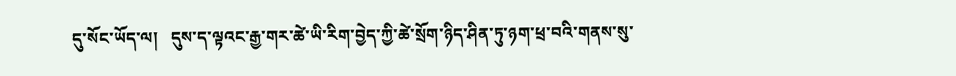དུ་སོང་ཡོད་ལ།   དུས་ད་ལྟའང་རྒྱ་གར་ཚེ་ཡི་རིག་བྱེད་ཀྱི་ཚེ་སྲོག་ཉིད་ཤིན་ཏུ་ཉག་ཕྲ་བའི་གནས་སུ་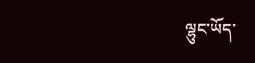ལྷུང་ཡོད་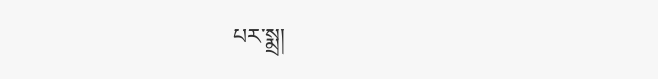པར་སྨྲ།